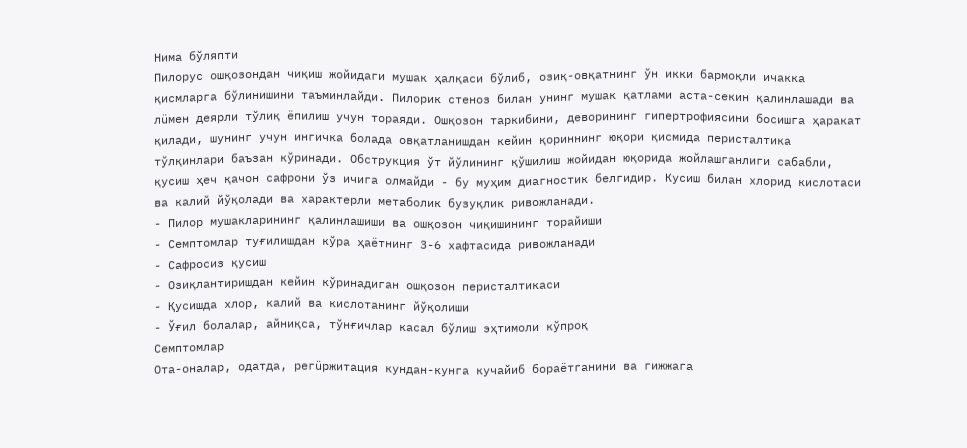Нима бўляпти
Пилорус ошқозондан чиқиш жойидаги мушак ҳалқаси бўлиб, озиқ-овқатнинг ўн икки бармоқли ичакка қисмларга бўлинишини таъминлайди. Пилорик стеноз билан унинг мушак қатлами аста-секин қалинлашади ва лüмен деярли тўлиқ ёпилиш учун тораяди. Ошқозон таркибини, деворининг гипертрофиясини босишга ҳаракат қилади, шунинг учун ингичка болада овқатланишдан кейин қориннинг юқори қисмида перисталтика тўлқинлари баъзан кўринади. Обструкция ўт йўлининг қўшилиш жойидан юқорида жойлашганлиги сабабли, қусиш ҳеч қачон сафрони ўз ичига олмайди - бу муҳим диагностик белгидир. Кусиш билан хлорид кислотаси ва калий йўқолади ва характерли метаболик бузуқлик ривожланади.
- Пилор мушакларининг қалинлашиши ва ошқозон чиқишининг торайиши
- Семптомлар туғилишдан кўра ҳаётнинг 3-6 хафтасида ривожланади
- Сафросиз қусиш
- Озиқлантиришдан кейин кўринадиган ошқозон перисталтикаси
- Қусишда хлор, калий ва кислотанинг йўқолиши
- Ўғил болалар, айниқса, тўнғичлар касал бўлиш эҳтимоли кўпроқ
Семптомлар
Ота-оналар, одатда, регüржитация кундан-кунга кучайиб бораётганини ва гижжага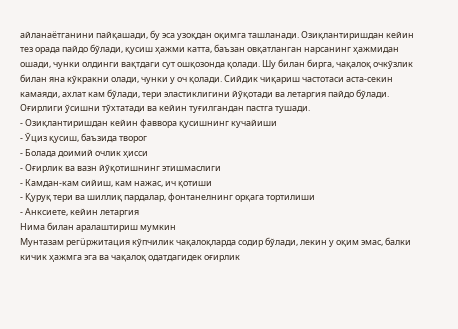айланаётганини пайқашади, бу эса узоқдан оқимга ташланади. Озиқлантиришдан кейин тез орада пайдо бўлади, қусиш ҳажми катта, баъзан овқатланган нарсанинг ҳажмидан ошади, чунки олдинги вақтдаги сут ошқозонда қолади. Шу билан бирга, чақалоқ очкўзлик билан яна кўкракни олади, чунки у оч қолади. Сийдик чиқариш частотаси аста-секин камаяди, ахлат кам бўлади, тери эластиклигини йўқотади ва летаргия пайдо бўлади. Оғирлиги ўсишни тўхтатади ва кейин туғилгандан пастга тушади.
- Озиқлантиришдан кейин фаввора қусишнинг кучайиши
- Ўциз қусиш, баъзида творог
- Болада доимий очлик ҳисси
- Оғирлик ва вазн йўқотишнинг этишмаслиги
- Камдан-кам сийиш, кам нажас, ич қотиши
- Қуруқ тери ва шиллиқ пардалар, фонтанелнинг орқага тортилиши
- Анксиете, кейин летаргия
Нима билан аралаштириш мумкин
Мунтазам регüржитация кўпчилик чақалоқларда содир бўлади, лекин у оқим эмас, балки кичик ҳажмга эга ва чақалоқ одатдагидек оғирлик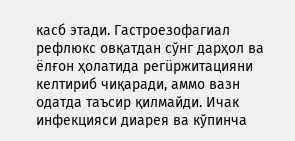касб этади. Гастроезофагиал рефлюкс овқатдан сўнг дарҳол ва ёлғон ҳолатида регüржитацияни келтириб чиқаради, аммо вазн одатда таъсир қилмайди. Ичак инфекцияси диарея ва кўпинча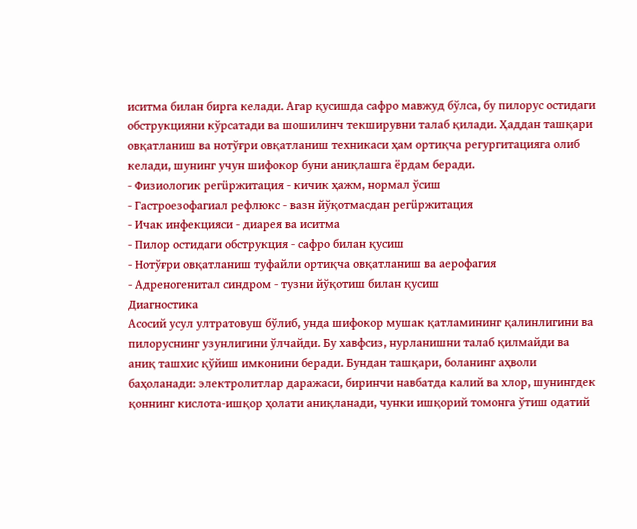иситма билан бирга келади. Агар қусишда сафро мавжуд бўлса, бу пилорус остидаги обструкцияни кўрсатади ва шошилинч текширувни талаб қилади. Ҳаддан ташқари овқатланиш ва нотўғри овқатланиш техникаси ҳам ортиқча регургитацияга олиб келади, шунинг учун шифокор буни аниқлашга ёрдам беради.
- Физиологик регüржитация - кичик ҳажм, нормал ўсиш
- Гастроезофагиал рефлюкс - вазн йўқотмасдан регüржитация
- Ичак инфекцияси - диарея ва иситма
- Пилор остидаги обструкция - сафро билан қусиш
- Нотўғри овқатланиш туфайли ортиқча овқатланиш ва аерофагия
- Адреногенитал синдром - тузни йўқотиш билан қусиш
Диагностика
Асосий усул ултратовуш бўлиб, унда шифокор мушак қатламининг қалинлигини ва пилоруснинг узунлигини ўлчайди. Бу хавфсиз, нурланишни талаб қилмайди ва аниқ ташхис қўйиш имконини беради. Бундан ташқари, боланинг аҳволи баҳоланади: электролитлар даражаси, биринчи навбатда калий ва хлор, шунингдек қоннинг кислота-ишқор ҳолати аниқланади, чунки ишқорий томонга ўтиш одатий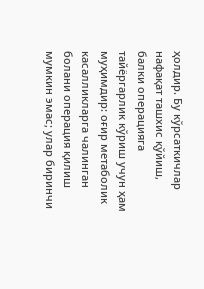ҳолдир. Бу кўрсаткичлар нафақат ташхис қўйиш, балки операцияга тайёргарлик кўриш учун ҳам муҳимдир: оғир метаболик касалликларга чалинган болани операция қилиш мумкин эмас; улар биринчи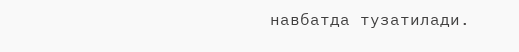навбатда тузатилади.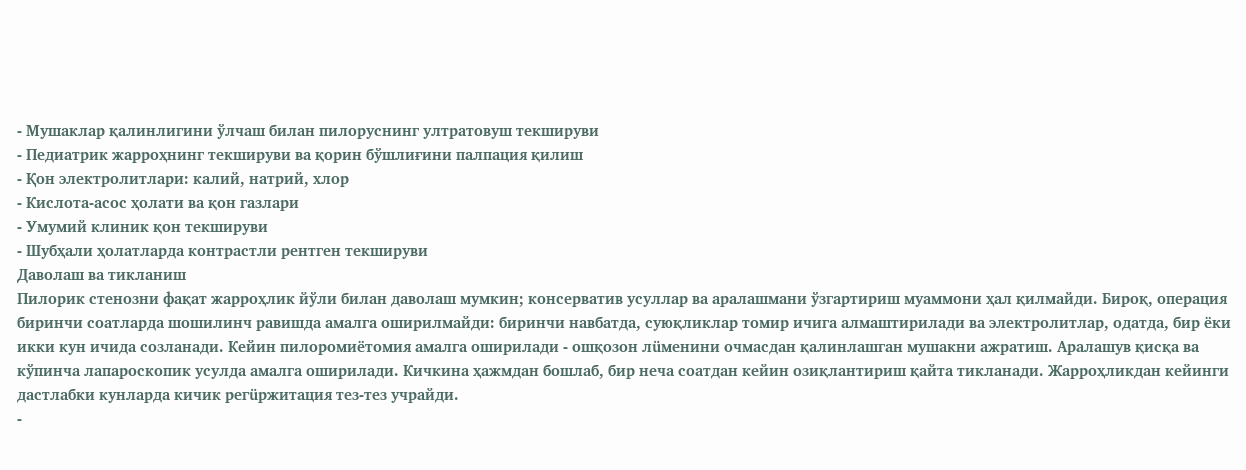- Мушаклар қалинлигини ўлчаш билан пилоруснинг ултратовуш текшируви
- Педиатрик жарроҳнинг текшируви ва қорин бўшлиғини палпация қилиш
- Қон электролитлари: калий, натрий, хлор
- Кислота-асос ҳолати ва қон газлари
- Умумий клиник қон текшируви
- Шубҳали ҳолатларда контрастли рентген текшируви
Даволаш ва тикланиш
Пилорик стенозни фақат жарроҳлик йўли билан даволаш мумкин; консерватив усуллар ва аралашмани ўзгартириш муаммони ҳал қилмайди. Бироқ, операция биринчи соатларда шошилинч равишда амалга оширилмайди: биринчи навбатда, суюқликлар томир ичига алмаштирилади ва электролитлар, одатда, бир ёки икки кун ичида созланади. Кейин пилоромиётомия амалга оширилади - ошқозон лüменини очмасдан қалинлашган мушакни ажратиш. Аралашув қисқа ва кўпинча лапароскопик усулда амалга оширилади. Кичкина ҳажмдан бошлаб, бир неча соатдан кейин озиқлантириш қайта тикланади. Жарроҳликдан кейинги дастлабки кунларда кичик регüржитация тез-тез учрайди.
-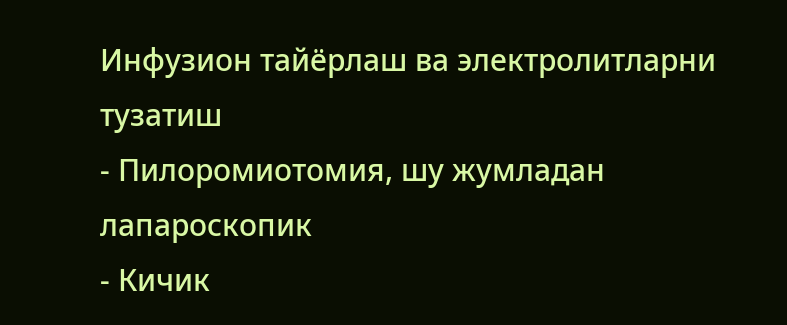Инфузион тайёрлаш ва электролитларни тузатиш
- Пилоромиотомия, шу жумладан лапароскопик
- Кичик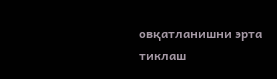овқатланишни эрта тиклаш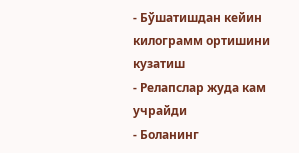- Бўшатишдан кейин килограмм ортишини кузатиш
- Релапслар жуда кам учрайди
- Боланинг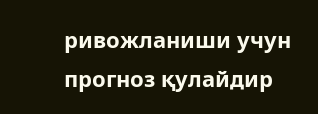ривожланиши учун прогноз қулайдир